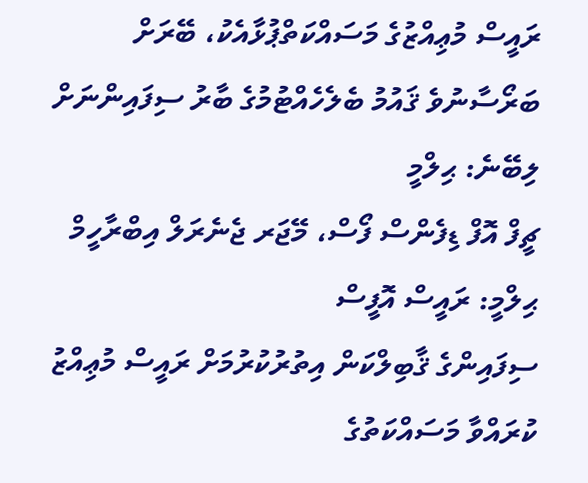ރައީސް މުޢިއްޒުގެ މަސައްކަތްޕުޅާއެކު، ބޭރަށް ބަރޯސާނުވެ ޤައުމު ބެލެހެއްޓުމުގެ ބާރު ސިފައިންނަށް ލިބޭނެ: ޙިލްމީ
ޗީފް އޮފް ޑިފެންސް ފޯސް، މޭޖަރ ޖެނެރަލް އިބްރާހީމް ޙިލްމީ: ރައީސް އޮފީސް
ސިފައިންގެ ޤާބިލްކަން އިތުރުކުރުމަށް ރައީސް މުޢިއްޒު ކުރައްވާ މަސައްކަތުގެ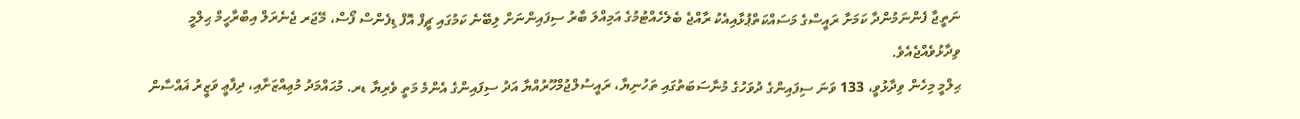ނަތީޖާ ފެންނަމުންދާ ކަމަށާ ރައީސްގެ މަސައްކަތްޕުޅާއިއެކު ރާއްޖެ ބެލެހެއްޓުމުގެ އަމިއްލަ ބާރު ސިފައިންނަށް ލިބޭނެ ކަމުގައި ޗީފް އޮފް ޑިފެންސް ފޯސް، މޭޖަރ ޖެނެރަލް އިބްރާހީމް ޙިލްމީ ވިދާޅުވެއްޖެއެވެ.
ޙިލްމީ މިހެން ވިދާޅުވީ، 133 ވަނަ ސިފައިންގެ ދުވަހުގެ މުނާސަބަތުގައި ތަހުނިޔާ، ރައީސުލްޖުމްހޫރުއްޔާ އަދު ސިފައިންގެ އެންމެ މަތީ ވެރިޔާ ޑރ. މުޙައްމަދު މުޢިއްޒަށާއި، ދިފާޢީ ވަޒީރު ޣައްސާން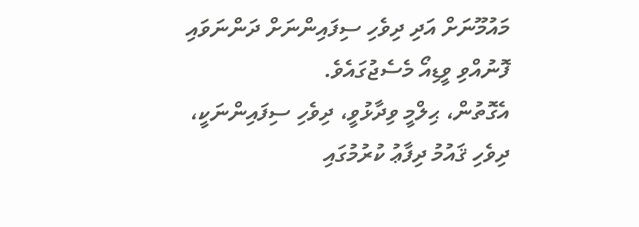މައުމޫނަށް އަދި ދިވެހި ސިފައިންނަށް ދަންނަވައި ފޮނުއްވި ވީޑިއޯ މެސެޖުގައެވެ.
އެގޮތުން، ޙިލްމީ ވިދާޅުވީ، ދިވެހި ސިފައިންނަކީ، ދިވެހި ޤައުމު ދިފާޢު ކުރުމުގައި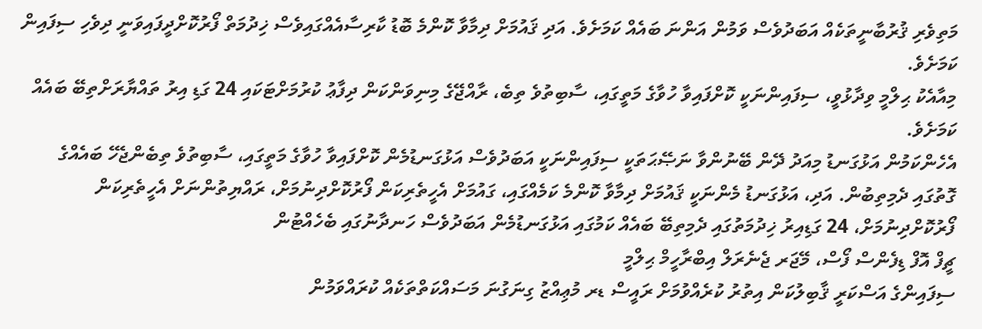މަތިވެރި ޤުރުބާނީތަކެއް އަބަދުވެސް ވަމުން އަންނަ ބައެއް ކަމަށެވެ. އަދި ޤައުމަށް ދިމާވާ ކޮންމެ ބޮޑު ކާރިސާއެއްގައިވެސް ޚިދުމަތް ފޯރުކޮށްދީފައިވަނީ ދިވެހި ސިފައިން ކަމަށެވެ.
މިއާއެކު ޙިލްމީ ވިދާޅުވީ، ސިފައިންނަކީ ކޮށްފައިވާ ހުވާގެ މަތީގައި، ސާބިތުވެ ތިބެ، ރާއްޖޭގެ މިނިވަންކަން ދިފާޢު ކުރުމަށްޓަކައި 24 ގަޑި އިރު ތައްޔާރަށްތިބޭ ބައެއް ކަމަށެވެ.
އެހެންކަމުން އަޅުގަނޑު މިއަދު ދޭން ބޭނުންވާ ނަޞޭޙަތަކީ ސިފައިންނަކީ އަބަދުވެސް އަޅުގަނޑުމެން ކޮށްފައިވާ ހުވާގެ މަތީގައި، ސާބިތުވެ ތިބެންޖެހޭ ބައެއްގެ ގޮތުގައި ދެމިތިބުން. އަދި، އަޅުގަނޑު މެންނަކީ ޤައުމަށް ދިމާވާ ކޮންމެ ކަމެއްގައި، ގައުމަށް އެހީތެރިކަން ފޯރުކޮށްދިނުމަށް، ރައްޔިތުންނަށް އެހީތެރިކަން ފޯރުކޮށްދިނުމަށް، 24 ގަޑިއިރު ޚިދުމަތުގައި ދެމިތިބޭ ބައެއް ކަމުގައި އަޅުގަނޑުމެން އަބަދުވެސް ހަނދާނުގައި ބެހެއްޓުން
ޗީފް އޮފް ޑިފެންސް ފޯސް، މޭޖަރ ޖެނެރަލް އިބްރާހީމް ޙިލްމީ
ސިފައިންގެ އަސްކަރީ ޤާބިލުކަން އިތުރު ކުރެއްވުމަށް ރައީސް ޑރ މުޢިއްޒު ގިނަގުނަ މަސައްކަތްތަކެއް ކުރައްވަމުން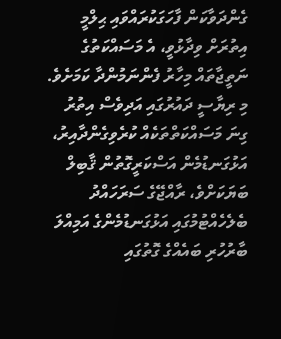ގެންދަވާކަން ފާހަގަކުރައްވައި ޙިލްމީ އިތުރަށް ވިދާޅުވީ، އެ މަސައްކަތުގެ ނަތީޖާތައް މިހާރު ފެންނަމުންދާ ކަމަށެވެ.
މި ރިޔާސީ ދައުރުގައި އަދިވެސް އިތުރު ގިނަ މަސައްކަތްތަކެއް ކުރެވިގެންދާއިރު، އަޅުގަނޑުމެން އަސްކަރީގޮތުން ޤާބިލް ބަޔަކަށްވެ، ރާއްޖޭގެ ސަރަހައްދު ބެލެހެއްޓުމުގައި އަޅުގަނޑުމެންގެ އަމިއްލަ ބާރުހުރި ބައެއްގެ ގޮތުގައި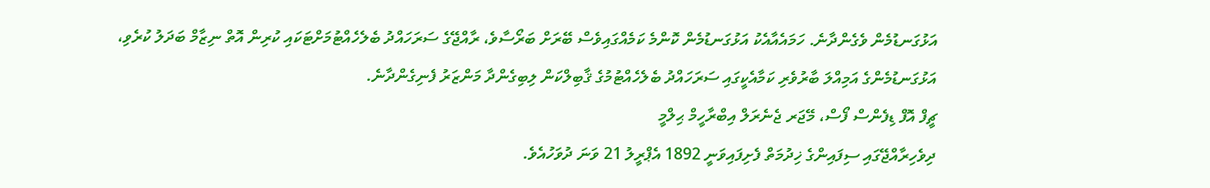އަޅުގަނޑުމެން ވެގެންދާނެ. ހަމައެއާއެކު އަޅުގަނޑުމެން ކޮންމެ ކަމެއްގައިވެސް ބޭރަށް ބަރޯސާވެ، ރާއްޖޭގެ ސަރަހައްދު ބެލެހެއްޓުމަށްޓަކައި ކުރިން އޮތް ނިޒާމް ބަދަލު ކުރެވި، އަޅުގަނޑުމެންގެ އަމިއްލަ ބާރުވެރި ކަމާއެކީގައި ސަރަހައްދު ބެލެހެއްޓުމުގެ ޤާބިލްކަން ލިބިގެންދާ މަންޒަރު ފެނިގެންދާނެ.
ޗީފް އޮފް ޑިފެންސް ފޯސް، މޭޖަރ ޖެނެރަލް އިބްރާހީމް ޙިލްމީ
ދިވެހިރާއްޖޭގައި ސިފައިންގެ ޚިދުމަތް ފެށިފައިވަނީ 1892 އެޕްރީލު 21 ވަނަ ދުވަހުއެވެ.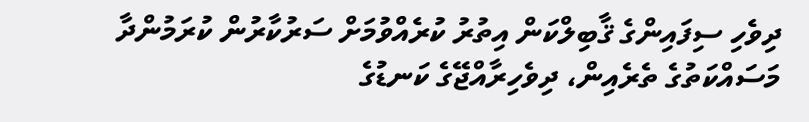ދިވެހި ސިފައިންގެ ޤާބިލްކަން އިތުރު ކުރެއްވުމަށް ސަރުކާރުން ކުރަމުންދާ މަސައްކަތުގެ ތެރެއިން، ދިވެހިރާއްޖޭގެ ކަނޑުގެ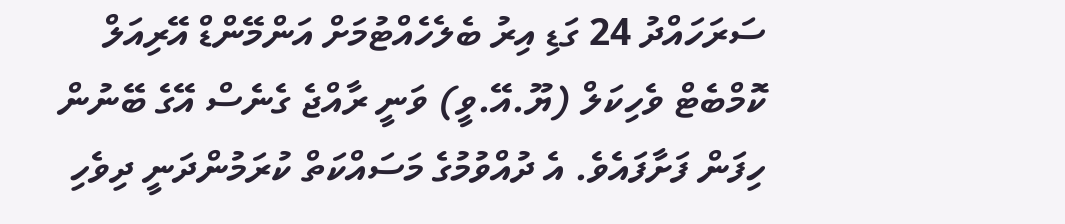ސަރަހައްދު 24 ގަޑި އިރު ބެލެހެއްޓުމަށް އަންމޭންޑް އޭރިއަލް ކޮމްބެޓް ވެހިކަލް (ޔޫ.އޭ.ވީ) ވަނީ ރާއްޖެ ގެނެސް އޭގެ ބޭނުން ހިފަން ފަށާފައެވެ. އެ ދުއްވުމުގެ މަސައްކަތް ކުރަމުންދަނީ ދިވެހި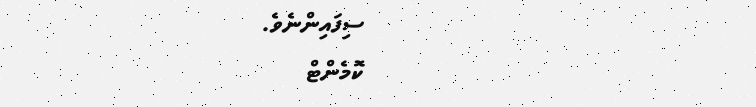ސިފައިންނެވެ.
ކޮމެންޓް